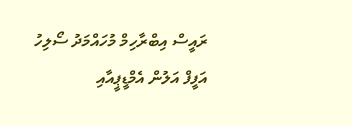ރައީސް އިބްރާހިމް މުހައްމަދު ސޯލިހު
އަފީފް އަލުން އެމްޑީޕީއާއި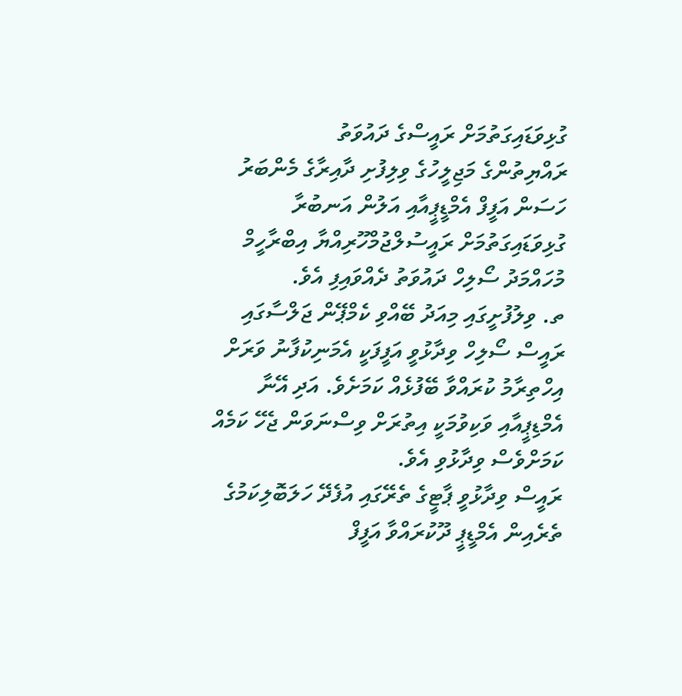ގުޅިވަޑައިގަތުމަށް ރައީސްގެ ދައުވަތު
ރައްޔިތުންގެ މަޖިލީހުގެ ވިލިފުށި ދާއިރާގެ މެންބަރު ހަސަން އަފީފް އެމްޑީޕީއާއި އަލުން އަނބުރާ ގުޅިވަޑައިގަތުމަށް ރައީސުލްޖުމްހޫރިއްޔާ އިބްރާހީމް މުހައްމަދު ސޯލިހް ދައުވަތު ދެއްވައިފި އެވެ.
ތ. ވިލުފުށީގައި މިއަދު ބޭއްވި ކެމްޕޭން ޖަލްސާގައި ރައީސް ސޯލިހް ވިދާޅުވީ އަފީފަކީ އެމަނިކުފާނު ވަރަށް އިހްތިރާމު ކުރައްވާ ބޭފުޅެއް ކަމަށެވެ. އަދި އޭނާ އެމްޑިޕީއާއި ވަކިވުމަކީ އިތުރަށް ވިސްނަވަން ޖެހޭ ކަމެއް ކަމަށްވެސް ވިދާޅުވި އެވެ.
ރައީސް ވިދާޅުވީ ޕާޓީގެ ތެރޭގައި އުފެދޭ ހަލަބޮލިކަމުގެ ތެރެއިން އެމްޑީޕީ ދޫކުރައްވާ އަފީފް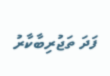ފަދަ ތަޖުރިބާކާރު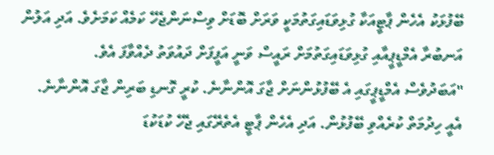ބޭފުޅަކު އެހެން ޕާޓީއަކާ ގުޅިވަޑައިގަތުމަކީ ވަރަށް ބޮޑަށް ވިސްނަންޖެހޭ ކަމެއް ކަމަށެވެ. އަދި އަލުން އަނބުރާ އެމްޑީޕީއާއި ގުޅިވަޑައިގަތުމަށް ރައީސް ވަނީ އަފީފަށް ދައުވަތު ދެއްވާފަ އެވެ.
"އަބަދުވެސް އެމްޑީޕީގައި އެ ބޭފުޅުންނަށް ޖާގަ އޮންނާނެ. ކުރީ ގޮނޑި ބަރިން ޖާގަ އޮންނާނެ. އެއީ ހިދުމަތް ކުރެއްވި ބޭފުޅުން. އަދި އެހެން ޕާޓީ އެތެރޭގައި ޖެހޭ ކުޑަކުޑަ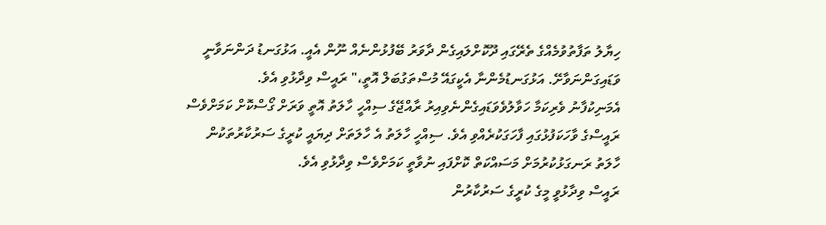ހިޔާލު ތަފާތުވުމެއްގެ ތެރޭގައި ދޫކޮށްލައިގެން ދާވަރު ބޭފުޅުންނެއް ނޫން އެއީ. އަޅުގަނޑު ދަންނަވާނީ ވަޑައިގަންނަވާށޭ. އަޅުގަނޑުމެންނާ އެކީގައޭ މުސްތަގުބަލް އޮތީ،" ރައީސް ވިދާޅުވި އެވެ.
އެމަނިކުފާނު ވެރިކަމާ ހަވާލުވެވަޑައިގެންނެވިއިރު ރާއްޖޭގެ ސިއްހީ ހާލަތު އޮތީ ވަރަށް ގޯސްކޮށް ކަމަށްވެސް ރައީސްގެ ވާހަކަފުޅުގައި ފާހަގަކުރެއްވި އެވެ. ސިއްހީ ހާލަތު އެ ހާލަތަށް ދިޔައީ ކުރީގެ ސަރުކާރުތަކުން ހާލަތު ރަނގަޅުކުރުމަށް މަސައްކަތް ކޮށްފައި ނުވާތީ ކަމަށްވެސް ވިދާޅުވި އެވެ.
ރައީސް ވިދާޅުވީ މީގެ ކުރީގެ ސަރުކާރުން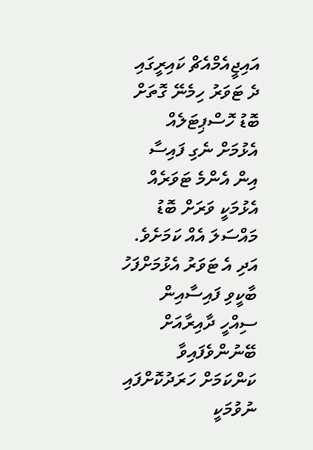އައިޖީއެމްއެޗް ކައިރީގައި ދެ ޓަވަރު ހިމެނޭ ގޮތަށް ބޮޑު ހޮސްޕިޓަލެއް އެޅުމަށް ނެގި ފައިސާ އިން އެންމެ ޓަވަރެއް އެޅުމަކީ ވަރަށް ބޮޑު މައްސަލަ އެއް ކަމަށެވެ. އަދި އެ ޓަވަރު އެޅުމަށްފަހު ބާކީވި ފައިސާއިން ސިއްހީ ދާއިރާއަށް ބޭނުންވެފައިވާ ކަންކަމަށް ހަރަދުކޮށްފައި ނުވުމަކީ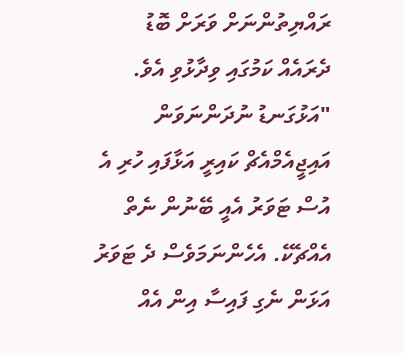ރައްޔިތުންނަށް ވަރަށް ބޮޑު ދެރައެއް ކަމުގައި ވިދާޅުވި އެވެ.
"އަޅުގަނޑު ނުދަންނަވަން އައިޖީއެމްއެޗް ކައިރީ އަޅާފައި ހުރި އެ އުސް ޓަވަރު އެއީ ބޭނުން ނެތް އެއްޗެކޭ. އެހެންނަމަވެސް ދެ ޓަވަރު އަޅަން ނެގި ފައިސާ އިން އެއް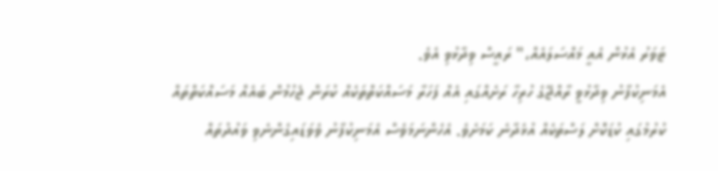ޓަވަރު އެޅުން އެއީ މައްސަލައެއް،" ރައީސް ވިދާޅުވި އެވެ.
އެމަނިކުފާނު ވިދާޅުވީ ރާއްޖޭގެ ހުރިހާ ރަށެއްގައި އެއް ފަހަރާ މަސައްކަތްތަކެއް ކުރަން ޖެހުމުން ބައެއް މަސައްކަތްތައް ކުރުމުގައި ކުޑަކޮށް ލަސްތަކެއް އުޅެދާނެ ކަމަށެވެ. އެހެންނަމަވެސް އެމަނިކުފާނު ވެވަޑައިގެންނެވި ވައުދުތައް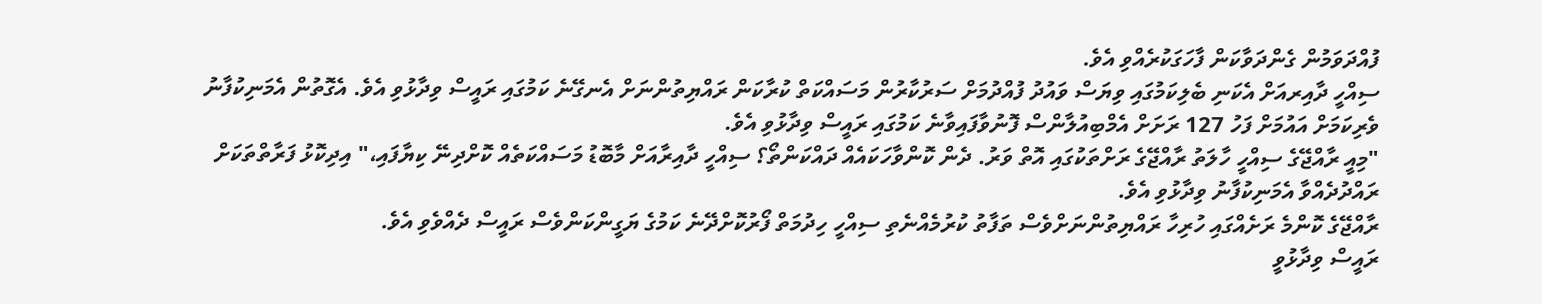ފުއްދަވަމުން ގެންދަވާކަން ފާހަގަކުރެއްވި އެވެ.
ސިއްހީ ދާއިރއަށް އެކަނި ބެލިކަމުގައި ވިޔަސް ވައުދު ފުއްދުމަށް ސަރުކާރުން މަސައްކަތް ކުރާކަން ރައްޔިތުންނަށް އެނގޭނެ ކަމުގައި ރައީސް ވިދާޅުވި އެވެ. އެގޮތުން އެމަނިކުފާނު ވެރިކަމަށް އައުމަށް ފަހު 127 ރަށަށް އެމްބިއުލާންސް ފޮނުވާފައިވާނެ ކަމުގައި ރައީސް ވިދާޅުވި އެވެ.
"މިއީ ރާއްޖޭގެ ސިއްހީ ހާލަތު ރާއްޖޭގެ ރަށްތަކުގައި އޮތް ވަރު. ދެން ކޮންވާހަކައެއް ދައްކަންތޯ؟ ސިއްހީ ދާއިރާއަށް މާބޮޑު މަސައްކަތެއް ކޮށްދިނޭ ކިޔާފައި،" އިދިކޮޅު ފަރާތްތަކަށް ރައްދުދެއްވާ އެމަނިކުފާނު ވިދާޅުވި އެވެ.
ރާއްޖޭގެ ކޮންމެ ރަށެއްގައި ހުރިހާ ރައްޔިތުންނަށްވެސް ތަފާތު ކުރުމެއްނެތި ސިއްހީ ހިދުމަތް ފޯރުކޮށްދޭނެ ކަމުގެ ޔަގީންކަންވެސް ރައީސް ދެއްވެވި އެވެ.
ރައީސް ވިދާޅުވީ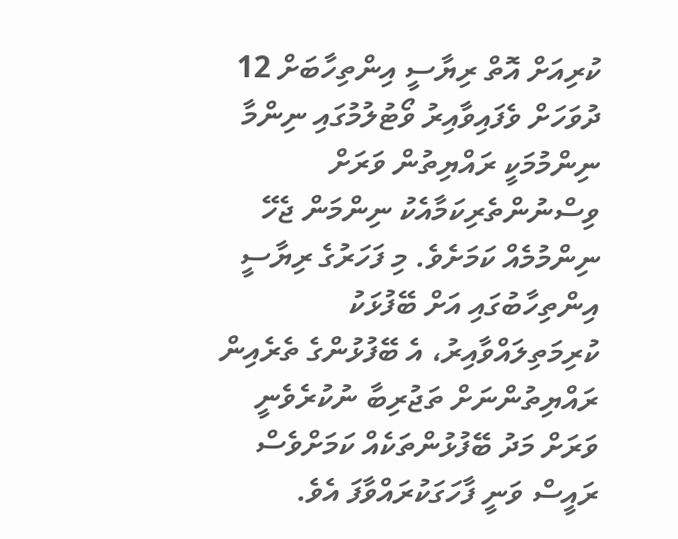ކުރިއަށް އޮތް ރިޔާސީ އިންތިހާބަށް 12 ދުވަހަށް ވެފައިވާއިރު ވޯޓުލުމުގައި ނިންމާ ނިންމުމަކީ ރައްޔިތުން ވަރަށް ވިސްނުންތެރިކަމާއެކު ނިންމަން ޖެހޭ ނިންމުމެއް ކަމަށެވެ. މި ފަހަރުގެ ރިޔާސީ އިންތިހާބުގައި އަށް ބޭފުޅަކު ކުރިމަތިލައްވާއިރު، އެ ބޭފުޅުންގެ ތެރެއިން ރައްޔިތުންނަށް ތަޖުރިބާ ނުކުރެވެނީ ވަރަށް މަދު ބޭފުޅުންތަކެއް ކަމަށްވެސް ރައީސް ވަނީ ފާހަގަކުރައްވާފަ އެވެ.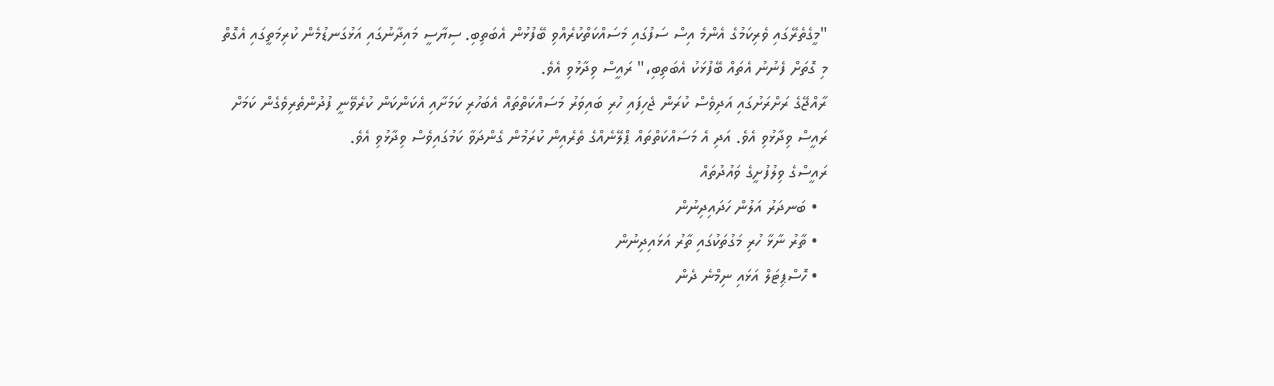"މީގެތެރޭގައި ވެރިކަމުގެ އެންމެ އިސް ސަފުގައި މަސައްކަތްކުރެއްވި ބޭފުޅުން އެބަތިބި. ސިޔާސީ މައިދާނުގައި އަޅުގަނޑުމެން ކުރިމަތީގައި އެގޮތް މި ގޮތަށް ފެނުނު އެތައް ބޭފުޅަކު އެބަތިބި،" ރައީސް ވިދާޅުވި އެވެ.
ރާއްޖޭގެ ރަށްރަށުގައި އަދިވެސް ކުރަން ޖެހިފައި ހުރި ބައިވަރު މަސައްކަތްތައް އެބަހުރި ކަމަށާއި އެކަންކަން ކުރެވޭނީ ފުދުންތެރިވެގެން ކަމަށް ރައީސް ވިދާޅުވި އެވެ. އަދި އެ މަސައްކަތްތައް ޕްލޭނެއްގެ ތެރެއިން ކުރަމުން ގެންދަވާ ކަމުގައިވެސް ވިދާޅުވި އެވެ.
ރައީސްގެ ވިލުފުށީގެ ވައުދުތައް
  • ބަނދަރު އަލުން ހަދައިދިނުން
  • ތާރު ނާޅާ ހުރި މަގުތަކުގައި ތާރު އަޅައިދިނުން
  • ހޮސްޕިޓަލް އަޅައި ނިމްނެ ދެން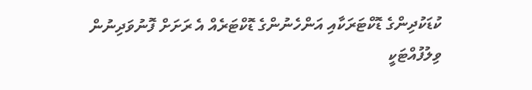ކުޑަކުދިންގެ ޑޮކްޓަރަކާއި އަންހެނުންގެ ޑޮކްޓަރެއް އެ ރަށަށް ފޮނުވަދިނުން
ވިލުފުއްޓަކީ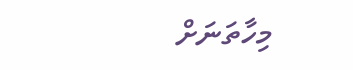މިހާތަނަށް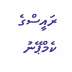ރައީސްގެ ކެމްޕޭނު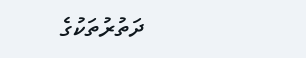ދަތުރުތަކުގެ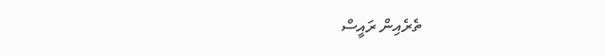ތެރެއިން ރައީސް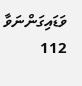ވަޑައިގަންނަވާ 112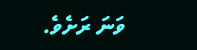ވަނަ ރަށެވެ.